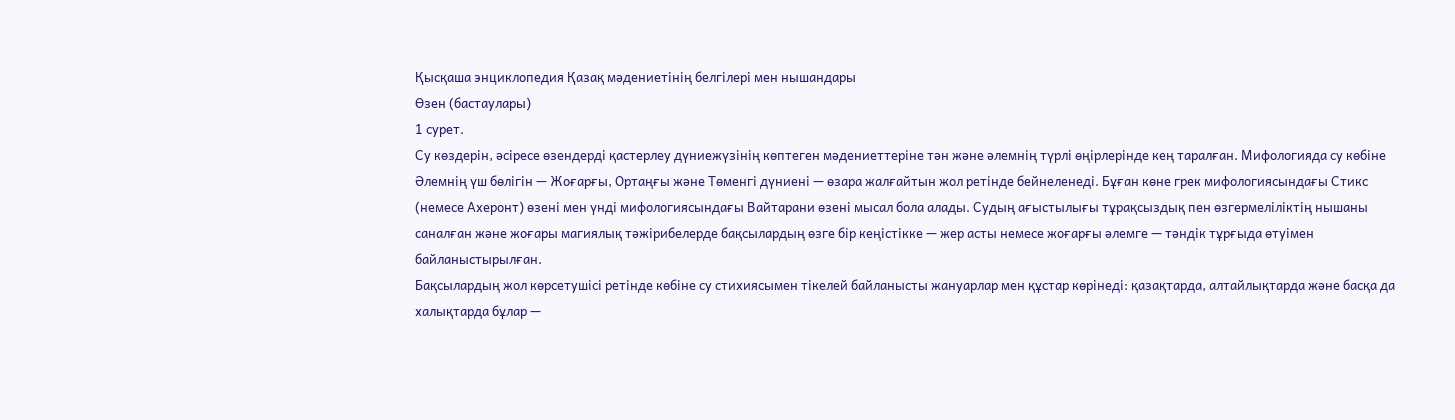Қысқаша энциклопедия Қазақ мәдениетінің белгілері мен нышандары
Өзен (бастаулары)
1 сурет.
Су көздерін, әсіресе өзендерді қастерлеу дүниежүзінің көптеген мәдениеттеріне тән және әлемнің түрлі өңірлерінде кең таралған. Мифологияда су көбіне Әлемнің үш бөлігін — Жоғарғы, Ортаңғы және Төменгі дүниені — өзара жалғайтын жол ретінде бейнеленеді. Бұған көне грек мифологиясындағы Стикс (немесе Ахеронт) өзені мен үнді мифологиясындағы Вайтарани өзені мысал бола алады. Судың ағыстылығы тұрақсыздық пен өзгермеліліктің нышаны саналған және жоғары магиялық тәжірибелерде бақсылардың өзге бір кеңістікке — жер асты немесе жоғарғы әлемге — тәндік тұрғыда өтуімен байланыстырылған.
Бақсылардың жол көрсетушісі ретінде көбіне су стихиясымен тікелей байланысты жануарлар мен құстар көрінеді: қазақтарда, алтайлықтарда және басқа да халықтарда бұлар —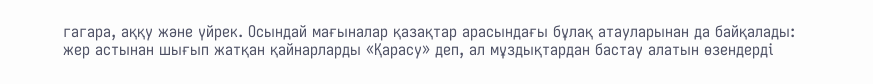гагара, аққу және үйрек. Осындай мағыналар қазақтар арасындағы бұлақ атауларынан да байқалады: жер астынан шығып жатқан қайнарларды «Қарасу» деп, ал мұздықтардан бастау алатын өзендерді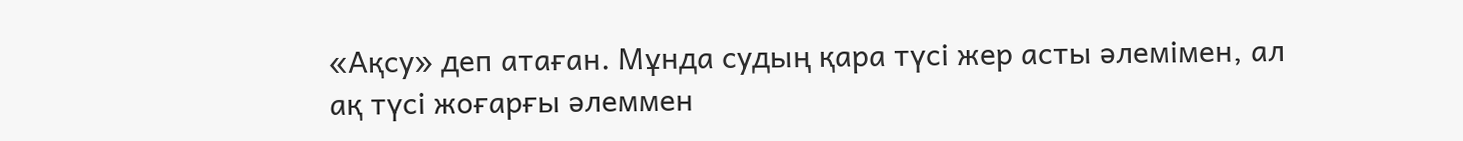«Ақсу» деп атаған. Мұнда судың қара түсі жер асты әлемімен, ал ақ түсі жоғарғы әлеммен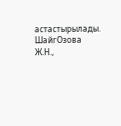астастырылады.
ШайгОзова Ж.Н.,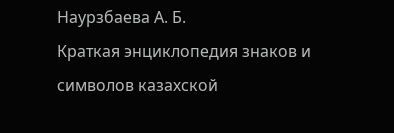Наурзбаева А. Б.
Краткая энциклопедия знаков и символов казахской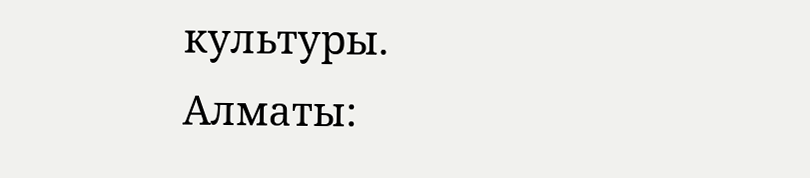культуры.
Алматы: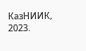КазНИИК, 2023.